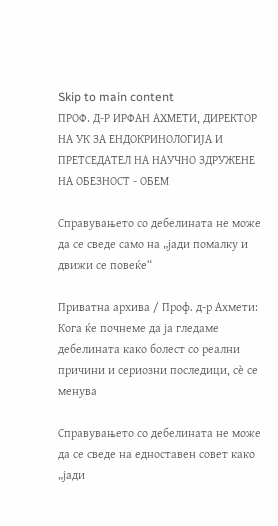Skip to main content
ПРОФ. Д-Р ИРФАН АХМЕТИ, ДИРЕКТОР НА УК ЗА ЕНДОКРИНОЛОГИЈА И ПРЕТСЕДАТЕЛ НА НАУЧНО ЗДРУЖЕНЕ НА ОБЕЗНОСТ - ОБЕМ

Справувањето со дебелината не може да се сведе само на „јади помалку и движи се повеќе“

Приватна архива / Проф. д-р Ахмети: Кога ќе почнеме да ја гледаме дебелината како болест со реални причини и сериозни последици, сè се менува

Справувањето со дебелината не може да се сведе на едноставен совет како „јади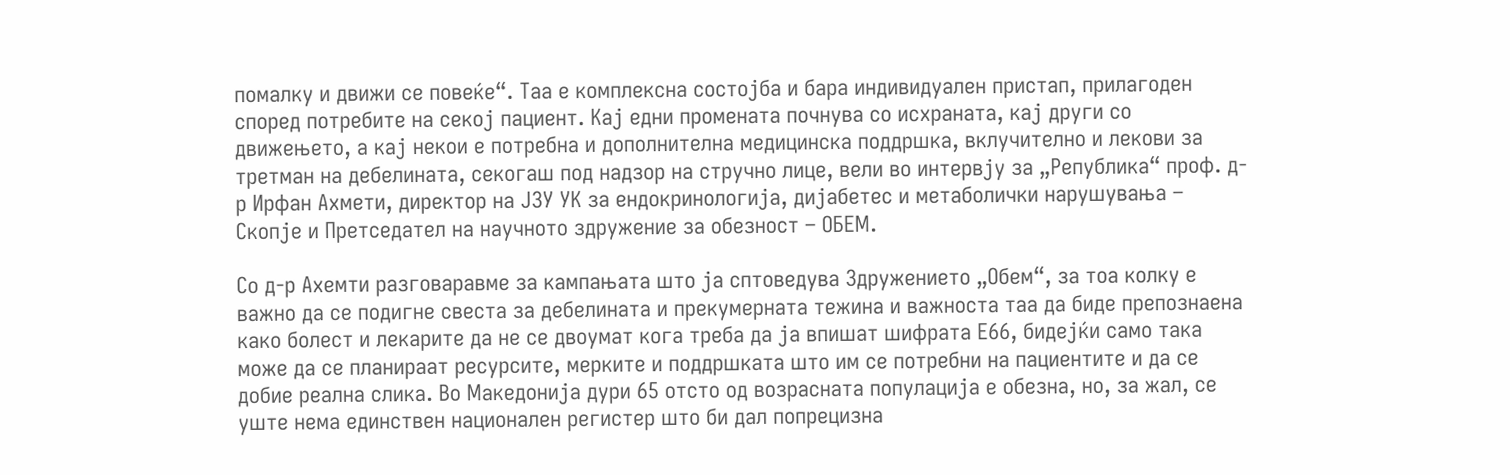помалку и движи се повеќе“. Таа е комплексна состојба и бара индивидуален пристап, прилагоден според потребите на секој пациент. Кај едни промената почнува со исхраната, кај други со движењето, а кај некои е потребна и дополнителна медицинска поддршка, вклучително и лекови за третман на дебелината, секогаш под надзор на стручно лице, вели во интервју за „Република“ проф. д-р Ирфан Ахмети, директор на ЈЗУ УК за ендокринологија, дијабетес и метаболички нарушувања – Скопје и Претседател на научното здружение за обезност – ОБЕМ.

Со д-р Ахемти разговаравме за кампањата што ја сптоведува Здружението „Обем“, за тоа колку е важно да се подигне свеста за дебелината и прекумерната тежина и важноста таа да биде препознаена како болест и лекарите да не се двоумат кога треба да ја впишат шифрата Е66, бидејќи само така може да се планираат ресурсите, мерките и поддршката што им се потребни на пациентите и да се добие реална слика. Во Македонија дури 65 отсто од возрасната популација е обезна, но, за жал, се уште нема единствен национален регистер што би дал попрецизна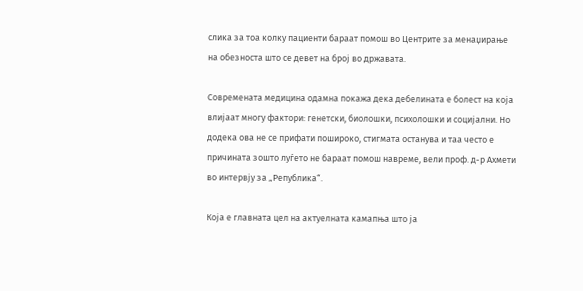слика за тоа колку пациенти бараат помош во Центрите за менаџирање на обезноста што се девет на број во државата.

Современата медицина одамна покажа дека дебелината е болест на која влијаат многу фактори: генетски, биолошки, психолошки и социјални. Но додека ова не се прифати пошироко, стигмата останува и таа често е причината зошто луѓето не бараат помош навреме, вели проф. д-р Ахмети во интервју за „Република“.

Која е главната цел на актуелната камапња што ја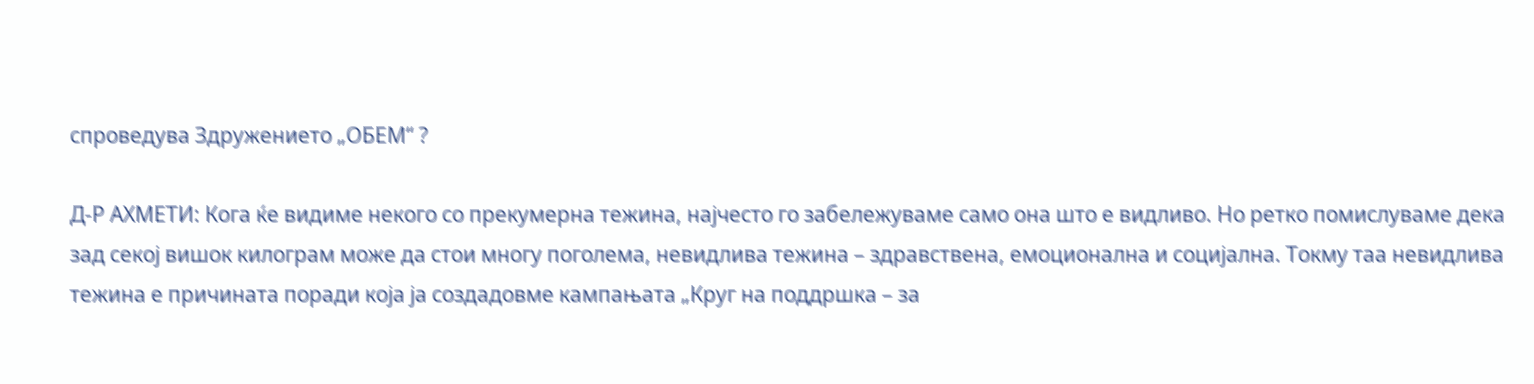спроведува Здружението „ОБЕМ“ ?

Д-Р АХМЕТИ: Кога ќе видиме некого со прекумерна тежина, најчесто го забележуваме само она што е видливо. Но ретко помислуваме дека зад секој вишок килограм може да стои многу поголема, невидлива тежина – здравствена, емоционална и социјална. Токму таа невидлива тежина е причината поради која ја создадовме кампањата „Круг на поддршка – за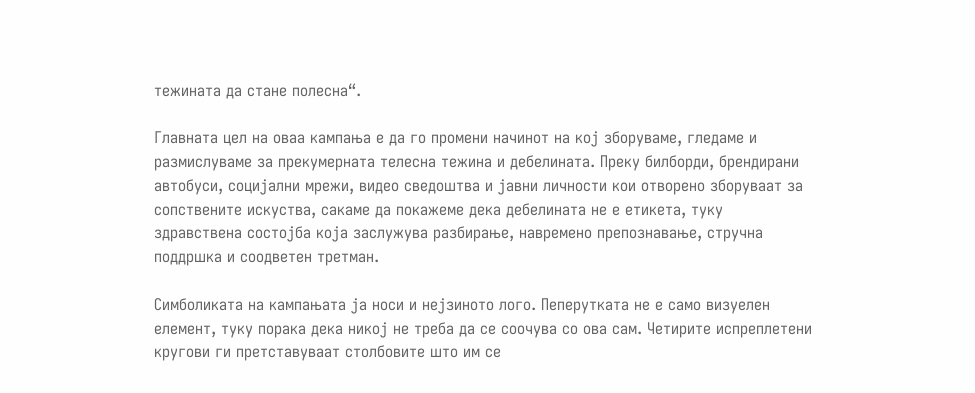тежината да стане полесна“.

Главната цел на оваа кампања е да го промени начинот на кој зборуваме, гледаме и размислуваме за прекумерната телесна тежина и дебелината. Преку билборди, брендирани автобуси, социјални мрежи, видео сведоштва и јавни личности кои отворено зборуваат за сопствените искуства, сакаме да покажеме дека дебелината не е етикета, туку здравствена состојба која заслужува разбирање, навремено препознавање, стручна поддршка и соодветен третман.

Симболиката на кампањата ја носи и нејзиното лого. Пеперутката не е само визуелен елемент, туку порака дека никој не треба да се соочува со ова сам. Четирите испреплетени кругови ги претставуваат столбовите што им се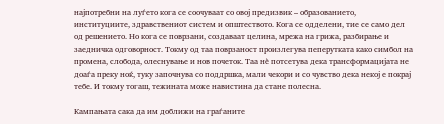најпотребни на луѓето кога се соочуваат со овој предизвик – образованието, институциите, здравствениот систем и општеството. Кога се одделени, тие се само дел од решението. Но кога се поврзани, создаваат целина, мрежа на грижа, разбирање и заедничка одговорност. Токму од таа поврзаност произлегува пеперутката како симбол на промена, слобода, олеснување и нов почеток. Таа нè потсетува дека трансформацијата не доаѓа преку ноќ, туку започнува со поддршка, мали чекори и со чувство дека некој е покрај тебе. И токму тогаш, тежината може навистина да стане полесна.

Кампањата сака да им доближи на граѓаните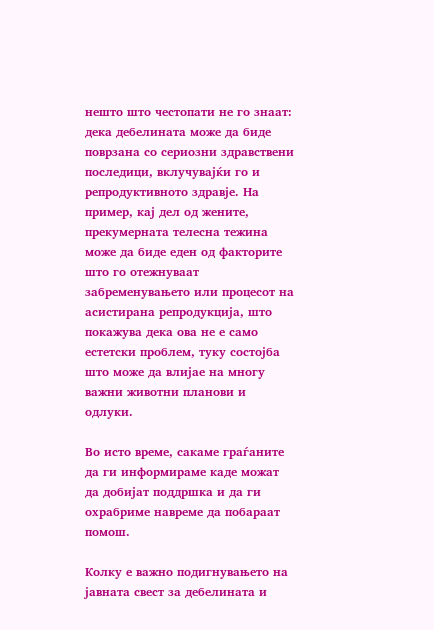нешто што честопати не го знаат: дека дебелината може да биде поврзана со сериозни здравствени последици, вклучувајќи го и репродуктивното здравје. На пример, кај дел од жените, прекумерната телесна тежина може да биде еден од факторите што го отежнуваат забременувањето или процесот на асистирана репродукција, што покажува дека ова не е само естетски проблем, туку состојба што може да влијае на многу важни животни планови и одлуки.

Во исто време, сакаме граѓаните да ги информираме каде можат да добијат поддршка и да ги охрабриме навреме да побараат помош.

Колку е важно подигнувањето на јавната свест за дебелината и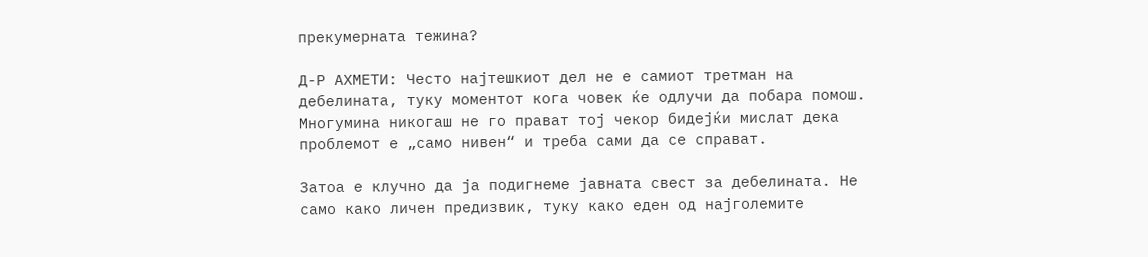прекумерната тежина?

Д-Р АХМЕТИ: Често најтешкиот дел не е самиот третман на дебелината, туку моментот кога човек ќе одлучи да побара помош. Многумина никогаш не го прават тој чекор бидејќи мислат дека проблемот е „само нивен“ и треба сами да се справат.

Затоа е клучно да ја подигнеме јавната свест за дебелината. Не само како личен предизвик, туку како еден од најголемите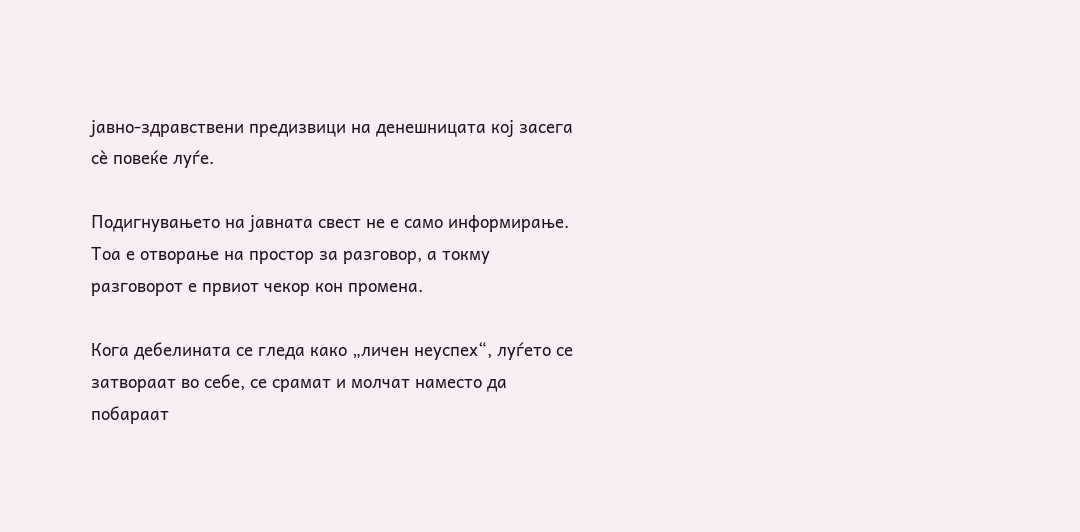јавно-здравствени предизвици на денешницата кој засега сè повеќе луѓе.

Подигнувањето на јавната свест не е само информирање. Тоа е отворање на простор за разговор, а токму разговорот е првиот чекор кон промена.

Кога дебелината се гледа како „личен неуспех“, луѓето се затвораат во себе, се срамат и молчат наместо да побараат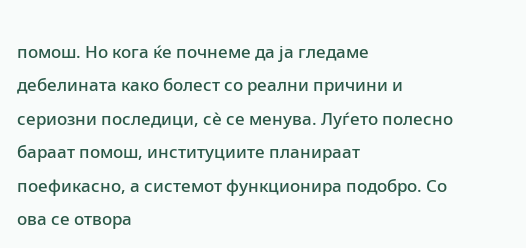помош. Но кога ќе почнеме да ја гледаме дебелината како болест со реални причини и сериозни последици, сè се менува. Луѓето полесно бараат помош, институциите планираат поефикасно, а системот функционира подобро. Со ова се отвора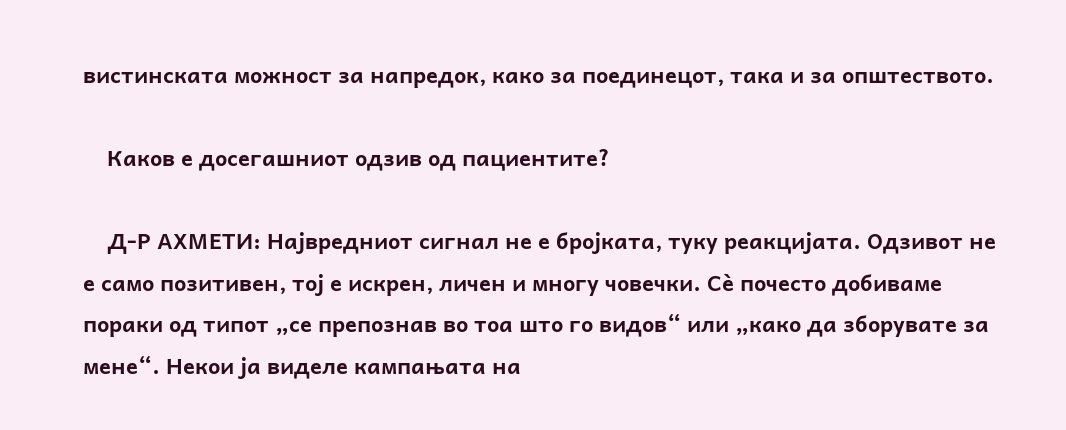вистинската можност за напредок, како за поединецот, така и за општеството.

    Каков е досегашниот одзив од пациентите?

    Д-Р АХМЕТИ: Највредниот сигнал не е бројката, туку реакцијата. Одзивот не е само позитивен, тој е искрен, личен и многу човечки. Сè почесто добиваме пораки од типот „се препознав во тоа што го видов“ или „како да зборувате за мене“. Некои ја виделе кампањата на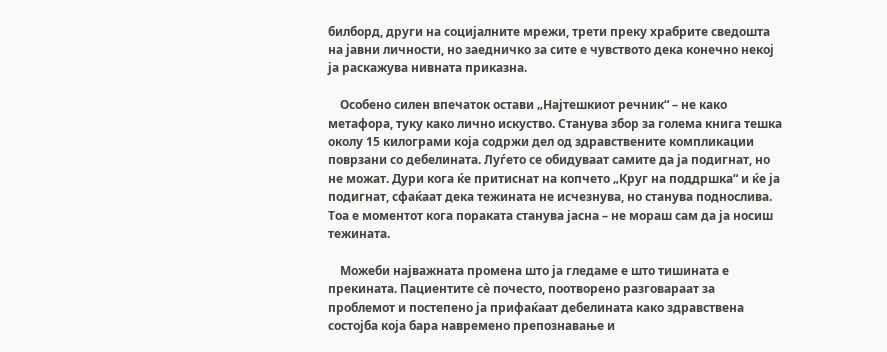билборд, други на социјалните мрежи, трети преку храбрите сведошта на јавни личности, но заедничко за сите е чувството дека конечно некој ја раскажува нивната приказна.

    Особено силен впечаток остави „Најтешкиот речник“ – не како метафора, туку како лично искуство. Станува збор за голема книга тешка околу 15 килограми која содржи дел од здравствените компликации поврзани со дебелината. Луѓето се обидуваат самите да ја подигнат, но не можат. Дури кога ќе притиснат на копчето „Круг на поддршка“ и ќе ја подигнат, сфаќаат дека тежината не исчезнува, но станува поднослива. Тоа е моментот кога пораката станува јасна – не мораш сам да ја носиш тежината.

    Можеби најважната промена што ја гледаме е што тишината е прекината. Пациентите сè почесто, поотворено разговараат за проблемот и постепено ја прифаќаат дебелината како здравствена состојба која бара навремено препознавање и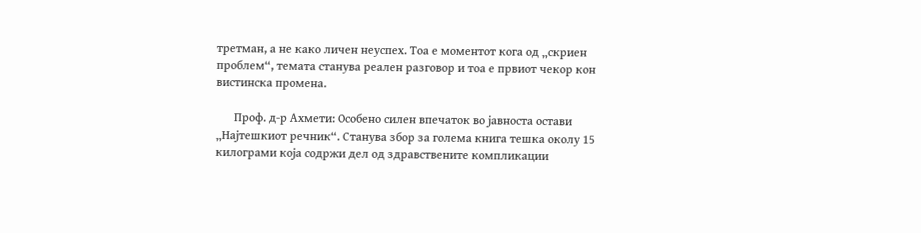третман, а не како личен неуспех. Тоа е моментот кога од „скриен проблем“, темата станува реален разговор и тоа е првиот чекор кон вистинска промена.

      Проф. д-р Ахмети: Особено силен впечаток во јавноста остави „Најтешкиот речник“. Станува збор за голема книга тешка околу 15 килограми која содржи дел од здравствените компликации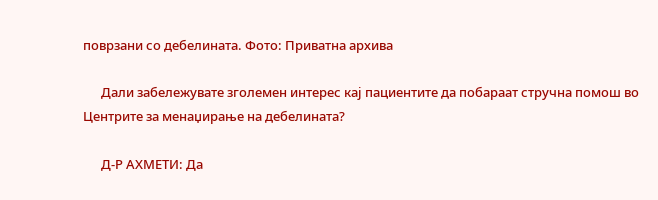поврзани со дебелината. Фото: Приватна архива

      Дали забележувате зголемен интерес кај пациентите да побараат стручна помош во Центрите за менаџирање на дебелината?

      Д-Р АХМЕТИ: Да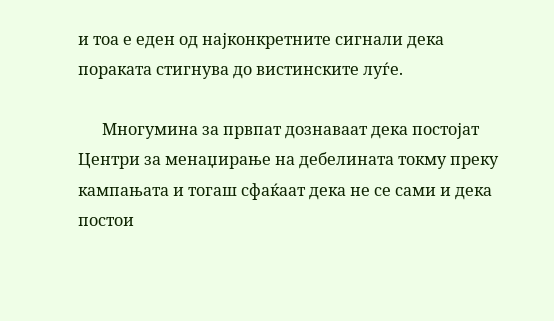и тоа е еден од најконкретните сигнали дека пораката стигнува до вистинските луѓе.

      Многумина за првпат дознаваат дека постојат Центри за менаџирање на дебелината токму преку кампањата и тогаш сфаќаат дека не се сами и дека постои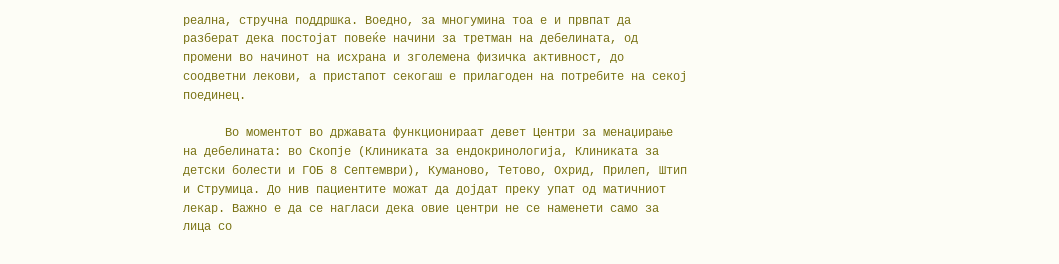реална, стручна поддршка. Воедно, за многумина тоа е и првпат да разберат дека постојат повеќе начини за третман на дебелината, од промени во начинот на исхрана и зголемена физичка активност, до соодветни лекови, а пристапот секогаш е прилагоден на потребите на секој поединец.

      Во моментот во државата функционираат девет Центри за менаџирање на дебелината: во Скопје (Клиниката за ендокринологија, Клиниката за детски болести и ГОБ 8 Септември), Куманово, Тетово, Охрид, Прилеп, Штип и Струмица. До нив пациентите можат да дојдат преку упат од матичниот лекар. Важно е да се нагласи дека овие центри не се наменети само за лица со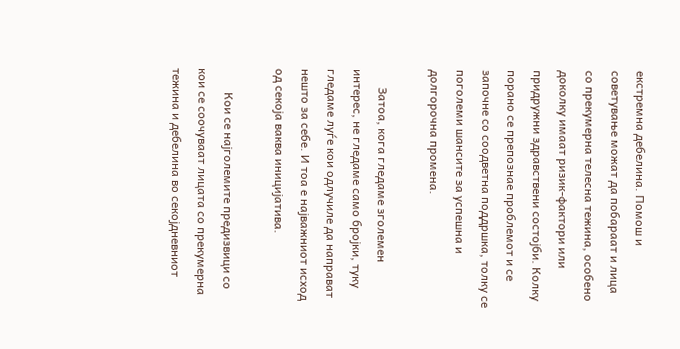екстремна дебелина. Помош и советување можат да побараат и лица со прекумерна телесна тежина, особено доколку имаат ризик-фактори или придружни здравствени состојби. Колку порано се препознае проблемот и се започне со соодветна поддршка, толку се поголеми шансите за успешна и долгорочна промена.

      Затоа, кога гледаме зголемен интерес, не гледаме само бројки, туку гледаме луѓе кои одлучиле да направат нешто за себе. И тоа е најважниот исход од секоја ваква иницијатива.

        Кои се најголемите предизвици со кои се соочуваат лицата со прекумерна тежина и дебелина во секојдневниот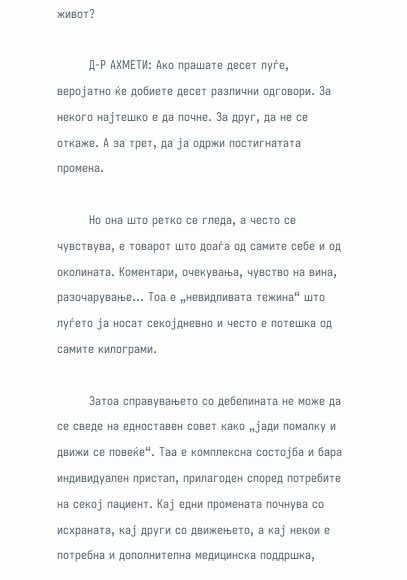живот?

        Д-Р АХМЕТИ: Ако прашате десет луѓе, веројатно ќе добиете десет различни одговори. За некого најтешко е да почне. За друг, да не се откаже. А за трет, да ја одржи постигнатата промена.

        Но она што ретко се гледа, а често се чувствува, е товарот што доаѓа од самите себе и од околината. Коментари, очекувања, чувство на вина, разочарување… Тоа е „невидливата тежина“ што луѓето ја носат секојдневно и често е потешка од самите килограми.

        Затоа справувањето со дебелината не може да се сведе на едноставен совет како „јади помалку и движи се повеќе“. Таа е комплексна состојба и бара индивидуален пристап, прилагоден според потребите на секој пациент. Кај едни промената почнува со исхраната, кај други со движењето, а кај некои е потребна и дополнителна медицинска поддршка,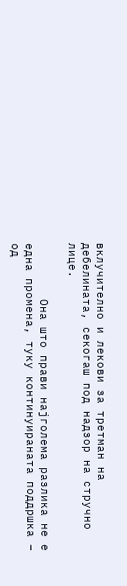вклучително и лекови за третман на дебелината, секогаш под надзор на стручно лице.

        Она што прави најголема разлика не е една промена, туку континуираната поддршка – од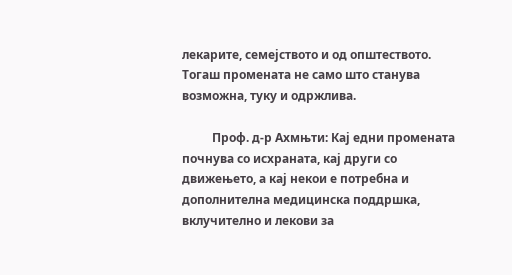лекарите, семејството и од општеството. Тогаш промената не само што станува возможна, туку и одржлива.

          Проф. д-р Ахмњти: Кај едни промената почнува со исхраната, кај други со движењето, а кај некои е потребна и дополнителна медицинска поддршка, вклучително и лекови за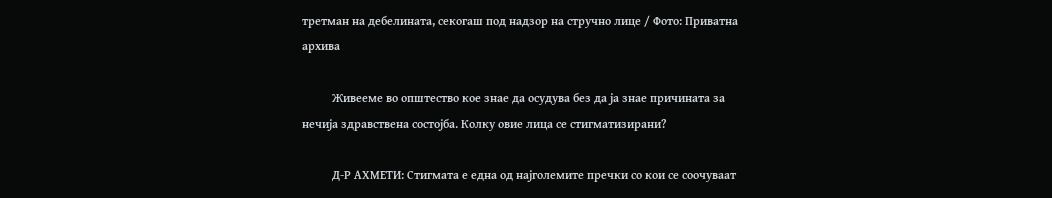третман на дебелината, секогаш под надзор на стручно лице / Фото: Приватна архива

          Живееме во општество кое знае да осудува без да ја знае причината за нечија здравствена состојба. Колку овие лица се стигматизирани?

          Д-Р АХМЕТИ: Стигмата е една од најголемите пречки со кои се соочуваат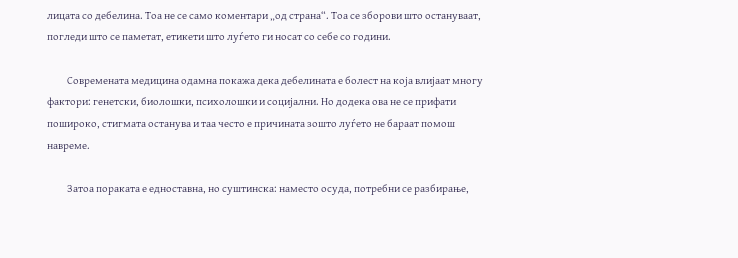лицата со дебелина. Тоа не се само коментари „од страна“. Тоа се зборови што остануваат, погледи што се паметат, етикети што луѓето ги носат со себе со години.

          Современата медицина одамна покажа дека дебелината е болест на која влијаат многу фактори: генетски, биолошки, психолошки и социјални. Но додека ова не се прифати пошироко, стигмата останува и таа често е причината зошто луѓето не бараат помош навреме.

          Затоа пораката е едноставна, но суштинска: наместо осуда, потребни се разбирање,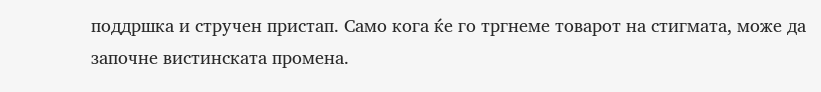поддршка и стручен пристап. Само кога ќе го тргнеме товарот на стигмата, може да започне вистинската промена.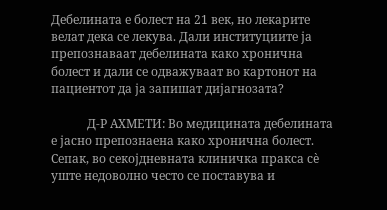Дебелината е болест на 21 век, но лекарите велат дека се лекува. Дали институциите ја препознаваат дебелината како хронична болест и дали се одважуваат во картонот на пациентот да ја запишат дијагнозата?

            Д-Р АХМЕТИ: Во медицината дебелината е јасно препознаена како хронична болест. Сепак, во секојдневната клиничка пракса сè уште недоволно често се поставува и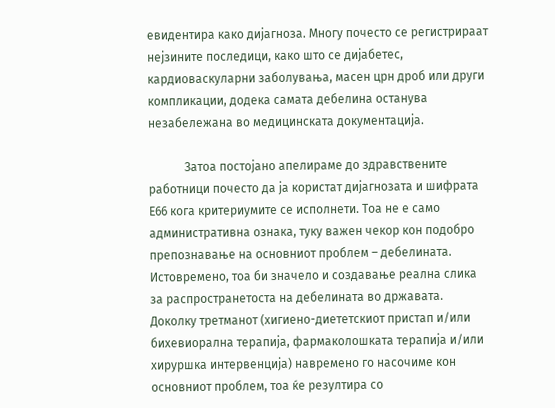евидентира како дијагноза. Многу почесто се регистрираат нејзините последици, како што се дијабетес, кардиоваскуларни заболувања, масен црн дроб или други компликации, додека самата дебелина останува незабележана во медицинската документација.

            Затоа постојано апелираме до здравствените работници почесто да ја користат дијагнозата и шифрата Е66 кога критериумите се исполнети. Тоа не е само административна ознака, туку важен чекор кон подобро препознавање на основниот проблем – дебелината. Истовремено, тоа би значело и создавање реална слика за распространетоста на дебелината во државата. Доколку третманот (хигиено-диететскиот пристап и/или бихевиорална терапија, фармаколошката терапија и/или хируршка интервенција) навремено го насочиме кон основниот проблем, тоа ќе резултира со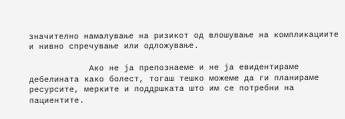значително намалување на ризикот од влошување на компликациите и нивно спречување или одложување.

            Ако не ја препознаеме и не ја евидентираме дебелината како болест, тогаш тешко можеме да ги планираме ресурсите, мерките и поддршката што им се потребни на пациентите.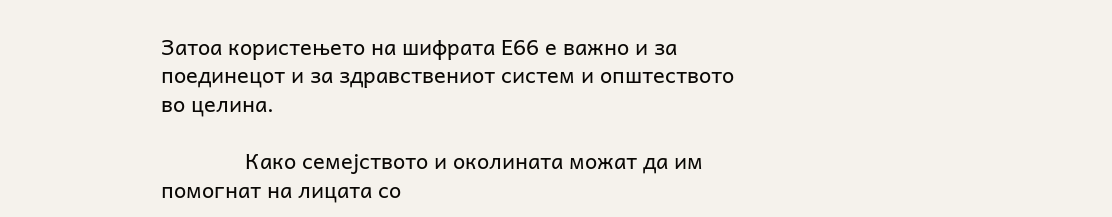Затоа користењето на шифрата Е66 е важно и за поединецот и за здравствениот систем и општеството во целина.

              Како семејството и околината можат да им помогнат на лицата со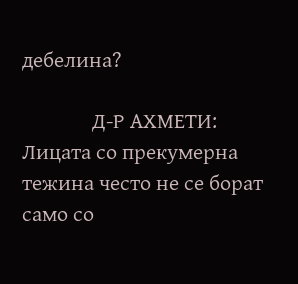дебелина?

              Д-Р АХМЕТИ: Лицата со прекумерна тежина често не се борат само со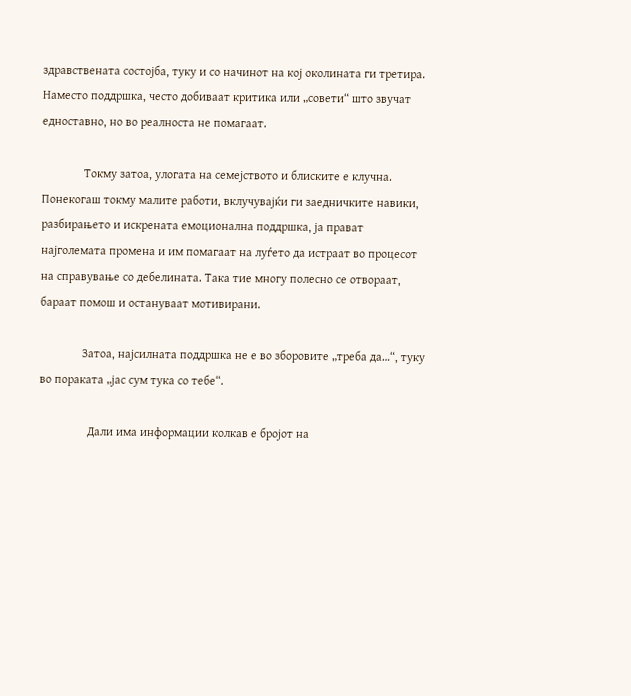здравствената состојба, туку и со начинoт на кој околината ги третира. Наместо поддршка, често добиваат критика или „совети“ што звучат едноставно, но во реалноста не помагаат.

              Токму затоа, улогата на семејството и блиските е клучна. Понекогаш токму малите работи, вклучувајќи ги заедничките навики, разбирањето и искрената емоционална поддршка, ја прават најголемата промена и им помагаат на луѓето да истраат во процесот на справување со дебелината. Така тие многу полесно се отвораат, бараат помош и остануваат мотивирани.

              Затоа, најсилната поддршка не е во зборовите „треба да…“, туку во пораката „јас сум тука со тебе“.

                Дали има информации колкав е бројот на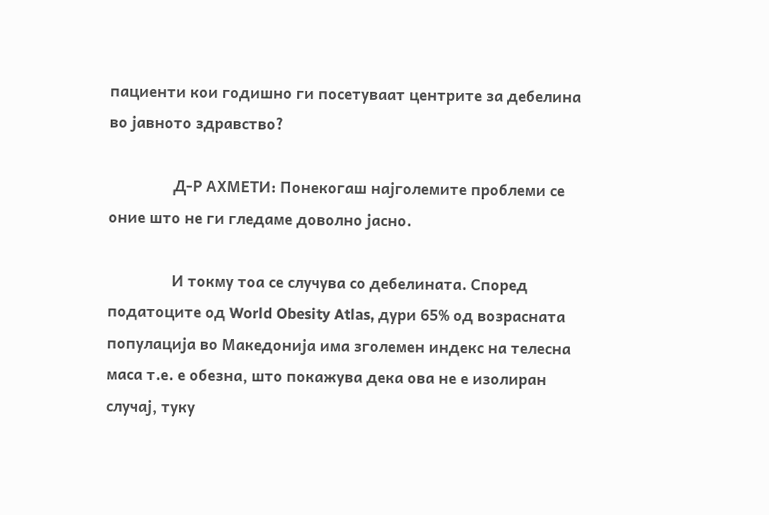пациенти кои годишно ги посетуваат центрите за дебелина во јавното здравство?

                Д-Р АХМЕТИ: Понекогаш најголемите проблеми се оние што не ги гледаме доволно јасно.

                И токму тоа се случува со дебелината. Според податоците од World Obesity Atlas, дури 65% од возрасната популација во Македонија има зголемен индекс на телесна маса т.е. е обезна, што покажува дека ова не е изолиран случај, туку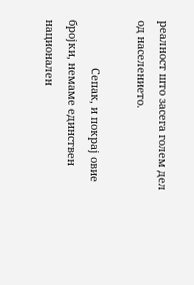реалност што засега голем дел од населението.

                Сепак, и покрај овие бројки, немаме единствен национален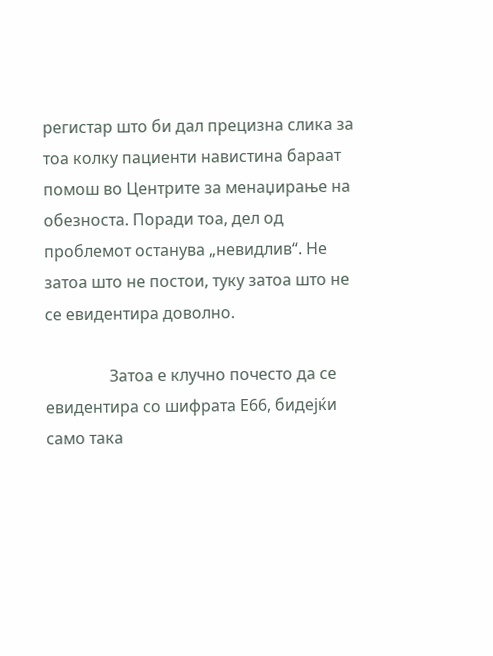регистар што би дал прецизна слика за тоа колку пациенти навистина бараат помош во Центрите за менаџирање на обезноста. Поради тоа, дел од проблемот останува „невидлив“. Не затоа што не постои, туку затоа што не се евидентира доволно.

                Затоа е клучно почесто да се евидентира со шифрата Е66, бидејќи само така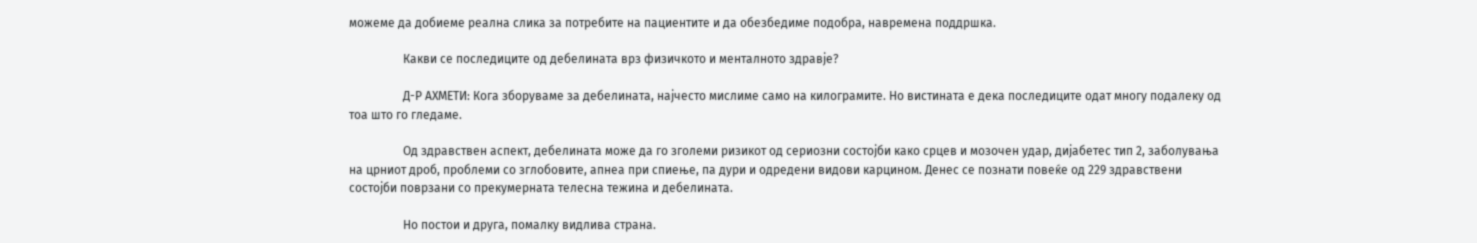можеме да добиеме реална слика за потребите на пациентите и да обезбедиме подобра, навремена поддршка.

                  Какви се последиците од дебелината врз физичкото и менталното здравје?

                  Д-Р АХМЕТИ: Кога зборуваме за дебелината, најчесто мислиме само на килограмите. Но вистината е дека последиците одат многу подалеку од тоа што го гледаме.

                  Од здравствен аспект, дебелината може да го зголеми ризикот од сериозни состојби како срцев и мозочен удар, дијабетес тип 2, заболувања на црниот дроб, проблеми со зглобовите, апнеа при спиење, па дури и одредени видови карцином. Денес се познати повеќе од 229 здравствени состојби поврзани со прекумерната телесна тежина и дебелината.

                  Но постои и друга, помалку видлива страна.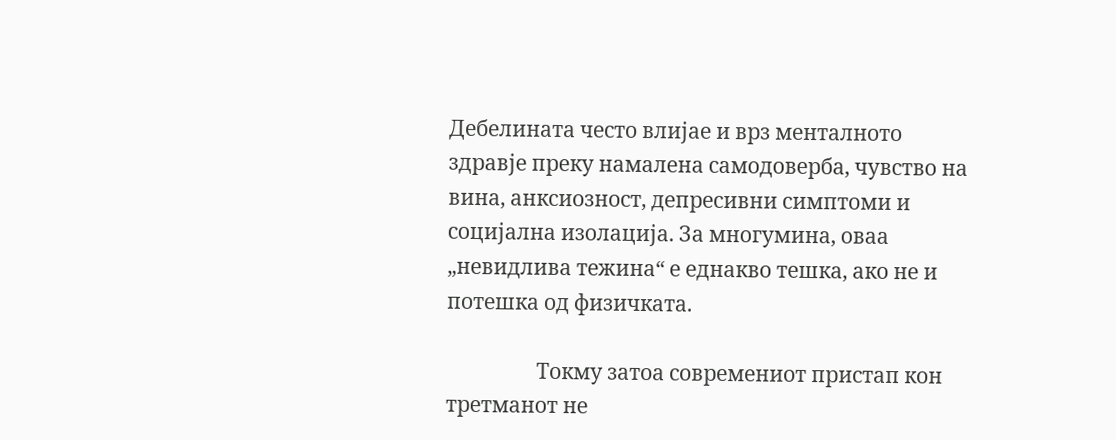Дебелината често влијае и врз менталното здравје преку намалена самодоверба, чувство на вина, анксиозност, депресивни симптоми и социјална изолација. За многумина, оваа „невидлива тежина“ е еднакво тешка, ако не и потешка од физичката.

                  Токму затоа современиот пристап кон третманот не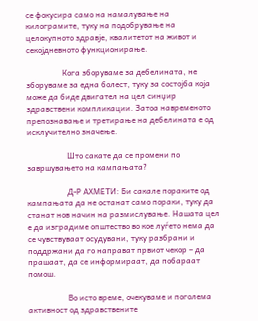се фокусира само на намалување на килограмите, туку на подобрување на целокупното здравје, квалитетот на живот и секојдневното функционирање.

                  Кога зборуваме за дебелината, не зборуваме за една болест, туку за состојба која може да биде двигател на цел синџир здравствени компликации. Затоа навременото препознавање и третирање на дебелината е од исклучително значење.

                    Што сакате да се промени по завршувањето на кампањата?

                    Д-Р АХМЕТИ: Би сакале пораките од кампањата да не останат само пораки, туку да станат нов начин на размислување. Нашата цел е да изградиме општество во кое луѓето нема да се чувствуваат осудувани, туку разбрани и поддржани да го направат првиот чекор – да прашаат, да се информираат, да побараат помош.

                    Во исто време, очекуваме и поголема активност од здравствените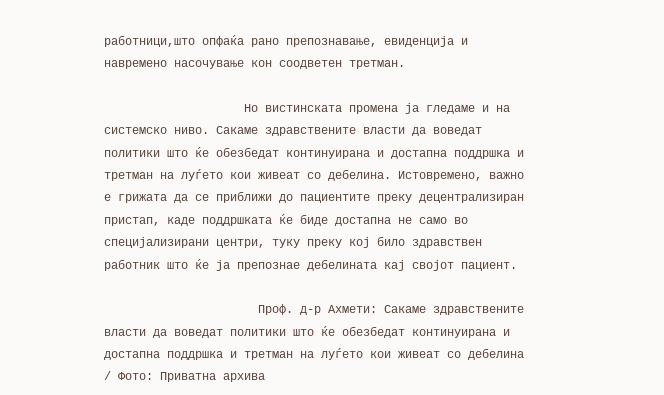работници,што опфаќа рано препознавање, евиденција и навремено насочување кон соодветен третман.

                    Но вистинската промена ја гледаме и на системско ниво. Сакаме здравствените власти да воведат политики што ќе обезбедат континуирана и достапна поддршка и третман на луѓето кои живеат со дебелина. Истовремено, важно е грижата да се приближи до пациентите преку децентрализиран пристап, каде поддршката ќе биде достапна не само во специјализирани центри, туку преку кој било здравствен работник што ќе ја препознае дебелината кај својот пациент.

                      Проф. д-р Ахмети: Сакаме здравствените власти да воведат политики што ќе обезбедат континуирана и достапна поддршка и третман на луѓето кои живеат со дебелина / Фото: Приватна архива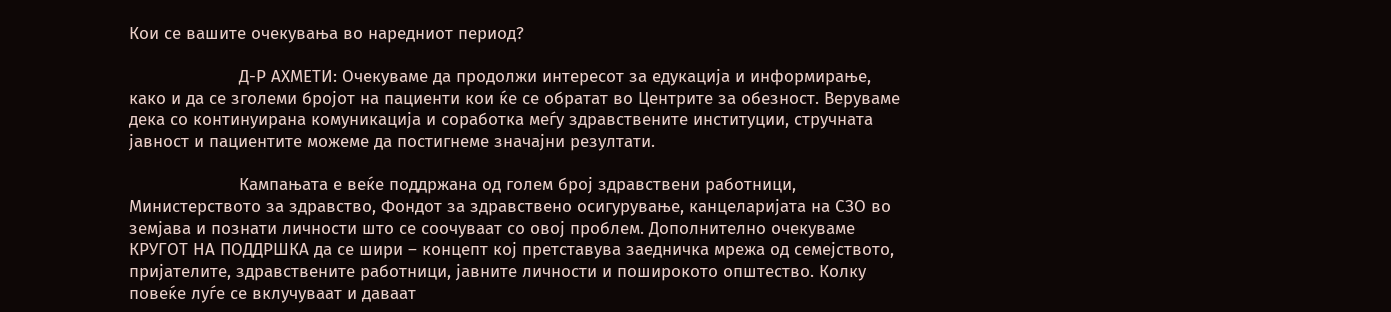Кои се вашите очекувања во наредниот период?

                      Д-Р АХМЕТИ: Очекуваме да продолжи интересот за едукација и информирање, како и да се зголеми бројот на пациенти кои ќе се обратат во Центрите за обезност. Веруваме дека со континуирана комуникација и соработка меѓу здравствените институции, стручната јавност и пациентите можеме да постигнеме значајни резултати.

                      Кампањата е веќе поддржана од голем број здравствени работници, Министерството за здравство, Фондот за здравствено осигурување, канцеларијата на СЗО во земјава и познати личности што се соочуваат со овој проблем. Дополнително очекуваме КРУГОТ НА ПОДДРШКА да се шири – концепт кој претставува заедничка мрежа од семејството, пријателите, здравствените работници, јавните личности и поширокото општество. Колку повеќе луѓе се вклучуваат и даваат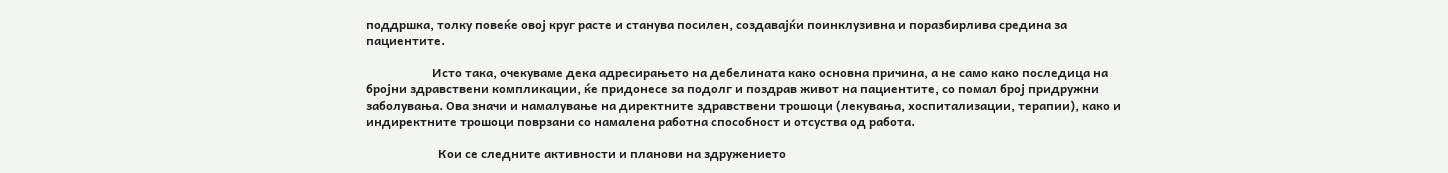поддршка, толку повеќе овој круг расте и станува посилен, создавајќи поинклузивна и поразбирлива средина за пациентите.

                      Исто така, очекуваме дека адресирањето на дебелината како основна причина, а не само како последица на бројни здравствени компликации, ќе придонесе за подолг и поздрав живот на пациентите, со помал број придружни заболувања. Ова значи и намалување на директните здравствени трошоци (лекувања, хоспитализации, терапии), како и индиректните трошоци поврзани со намалена работна способност и отсуства од работа.

                        Кои се следните активности и планови на здружението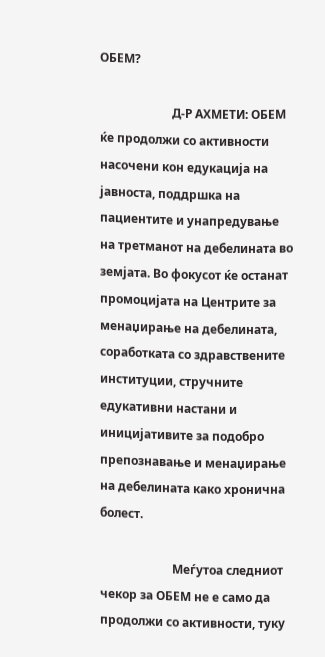ОБЕМ?

                        Д-Р АХМЕТИ: ОБЕМ ќе продолжи со активности насочени кон едукација на јавноста, поддршка на пациентите и унапредување на третманот на дебелината во земјата. Во фокусот ќе останат промоцијата на Центрите за менаџирање на дебелината, соработката со здравствените институции, стручните едукативни настани и иницијативите за подобро препознавање и менаџирање на дебелината како хронична болест.

                        Меѓутоа следниот чекор за ОБЕМ не е само да продолжи со активности, туку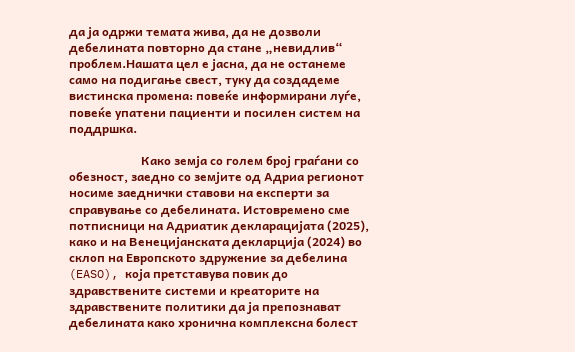да ја одржи темата жива, да не дозволи дебелината повторно да стане „невидлив“ проблем.Нашата цел е јасна, да не останеме само на подигање свест, туку да создадеме вистинска промена: повеќе информирани луѓе, повеќе упатени пациенти и посилен систем на поддршка.

                        Како земја со голем број граѓани со обезност, заедно со земјите од Адриа регионот носиме заеднички ставови на експерти за справување со дебелината. Истовремено сме потписници на Адриатик декларацијата (2025), како и на Венецијанската декларција (2024) во склоп на Европското здружение за дебелина (EASO), која претставува повик до здравствените системи и креаторите на здравствените политики да ја препознават дебелината како хронична комплексна болест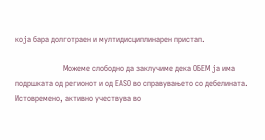која бара долготраен и мултидисциплинарен пристап.

                        Можеме слободно да заклучиме дека ОБЕМ ја има подршката од регионот и од EASO во справувањето со дебелината. Истовремено, активно учествува во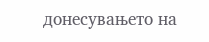донесувањето на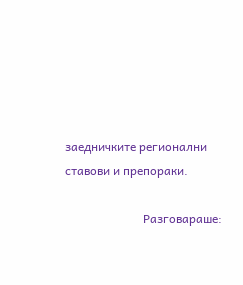заедничките регионални ставови и препораки.

                          Разговараше: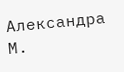Александра М.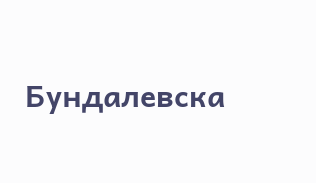Бундалевска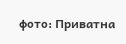фото: Приватна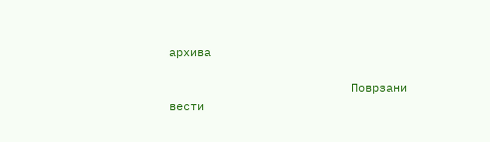архива

                          Поврзани вести